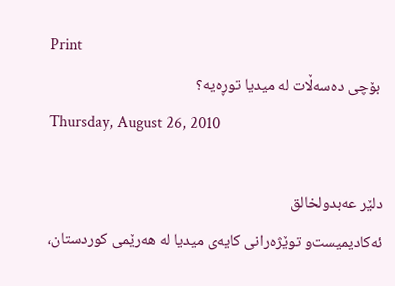Print
 بۆچی‌ ده‌سه‌ڵات له‌ میدیا توڕه‌یه‌؟
Thursday, August 26, 2010

دلێر عه‌بدولخالق
ئه‌كادیمیست‌و توێژه‌رانی‌ كایه‌ی‌ میدیا له‌ هه‌رێمی‌ كوردستان،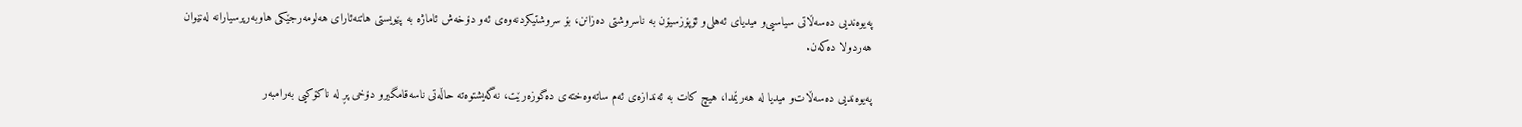په‌یوه‌ندیی‌ ده‌سه‌ڵاتی‌ سیاسیی‌‌و میدیای‌ ئه‌هلی‌‌و ئۆپۆزسیۆن به‌ ناسروشتی‌ ده‌زانن، بۆ سروشتیكردنه‌وه‌ی‌ ئه‌و دۆخه‌ش ئاماژه‌ به‌ پێویستی‌ هاتنه‌ئارای‌ هه‌لومه‌رجێكی‌ هاوبه‌رپرسیارانه‌ له‌نێوان هه‌ردولا ده‌كه‌ن.

په‌یوه‌ندیی‌ ده‌سه‌ڵات‌و میدیا له‌ هه‌رێمدا، هیچ كات به‌ ئه‌ندازه‌ی‌ ئه‌م ساته‌وه‌خته‌ی‌ ده‌گوزه‌رێت، نه‌گه‌یشتوه‌ته‌ حاڵه‌تی‌ ناسه‌قامگیر‌و دۆخی‌ پڕ له‌ ناكۆكیی‌ به‌رامبه‌ر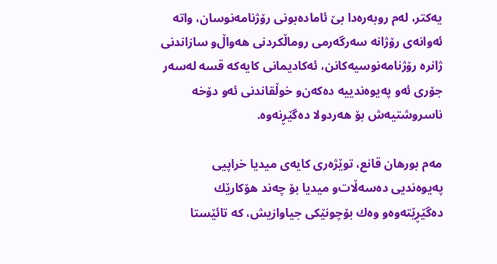یه‌كتر، له‌م روبه‌ره‌دا بێ‌ ئاماده‌بونی‌ رۆژنامه‌نوسان، واته‌ ئه‌وانه‌ی‌ رۆژانه‌ سه‌رگه‌رمی‌ روماڵكردنی‌ هه‌واڵ‌‌و سازاندنی‌ ژانره‌ رۆژنامه‌نوسیه‌كانن، ئه‌كادیمانی‌ كایه‌كه‌ قسه‌ له‌سه‌ر جۆری‌ ئه‌و په‌یوه‌ندییه‌ ده‌كه‌ن‌و خوڵقاندنی‌ ئه‌و دۆخه‌ ناسروشتیه‌ش بۆ هه‌ردولا ده‌گێڕنه‌وه‌.

مه‌م بورهان قانع، توێژه‌ری‌ كایه‌ی‌ میدیا خراپیی‌ په‌یوه‌ندیی ده‌سه‌ڵات‌و میدیا بۆ چه‌ند هۆكارێك ده‌گێڕێته‌وه‌‌و وه‌ك بۆچونێكی‌ جیاوازیش، كه‌ تائێستا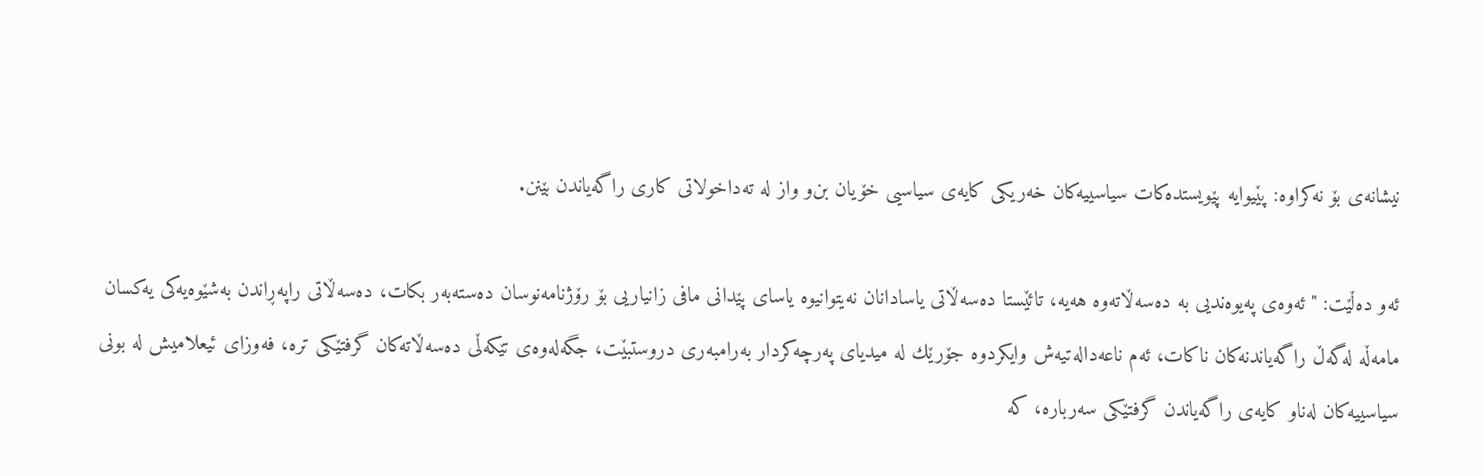نیشانه‌ی‌ بۆ نه‌كراوه‌: پێیوایه‌ پێویستده‌كات سیاسییه‌كان خه‌ریكی‌ كایه‌ی‌ سیاسیی‌ خۆیان بن‌و واز له‌ ته‌داخولاتی‌ كاری‌ راگه‌یاندن بێنن.

ئه‌و ده‌ڵێت: "ئه‌وه‌ی‌ په‌یوه‌ندیی‌ به‌ ده‌سه‌ڵاته‌وه‌ هه‌یه‌، تائێستا ده‌سه‌ڵاتی‌ یاسادانان نه‌یتوانیوه‌ یاسای پێدانی‌ مافی‌ زانیاریی‌ بۆ رۆژنامه‌نوسان ده‌سته‌به‌ر بكات، ده‌سه‌ڵاتی‌ راپه‌ڕاندن به‌شێوه‌یه‌كی‌ یه‌كسان مامه‌ڵه‌ له‌گه‌ڵ‌ راگه‌یاندنه‌كان ناكات، ئه‌م ناعه‌داله‌تیه‌ش وایكردوه‌ جۆرێك له‌ میدیای‌ په‌رچه‌كردار به‌رامبه‌ری‌ دروستبێت، جگه‌له‌وه‌ی‌ تێكه‌ڵی‌ ده‌سه‌ڵاته‌كان گرفتێكی‌ تره‌، فه‌وزای‌ ئیعلامیش له‌ بونی‌ سیاسییه‌كان له‌ناو كایه‌ی‌ راگه‌یاندن گرفتێكی‌ سه‌رباره‌، كه‌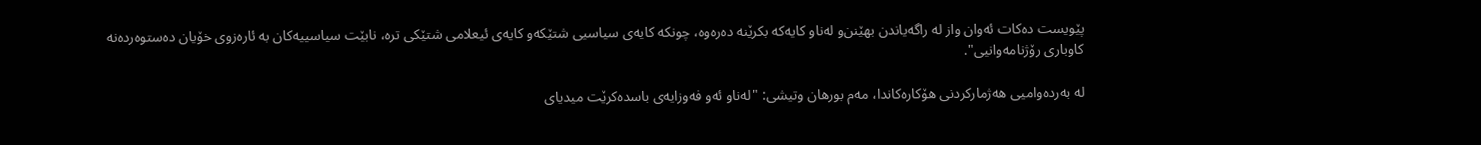پێویست ده‌كات ئه‌وان واز له‌ راگه‌یاندن بهێنن‌و له‌ناو كایه‌كه‌ بكرێنه‌ ده‌ره‌وه‌، چونكه‌ كایه‌ی‌ سیاسیی‌ شتێكه‌‌و كایه‌ی‌ ئیعلامی‌ شتێكی‌ تره‌، نابێت سیاسییه‌كان به‌ ئاره‌زوی‌ خۆیان ده‌ستوه‌رده‌نه‌ كاوباری‌ رۆژنامه‌وانیی‌".

له‌ به‌رده‌وامیی‌ هه‌ژماركردنی‌ هۆكاره‌كاندا، مه‌م بورهان وتیشی‌: "له‌ناو ئه‌و فه‌وزایه‌ی‌ باسده‌كرێت میدیای‌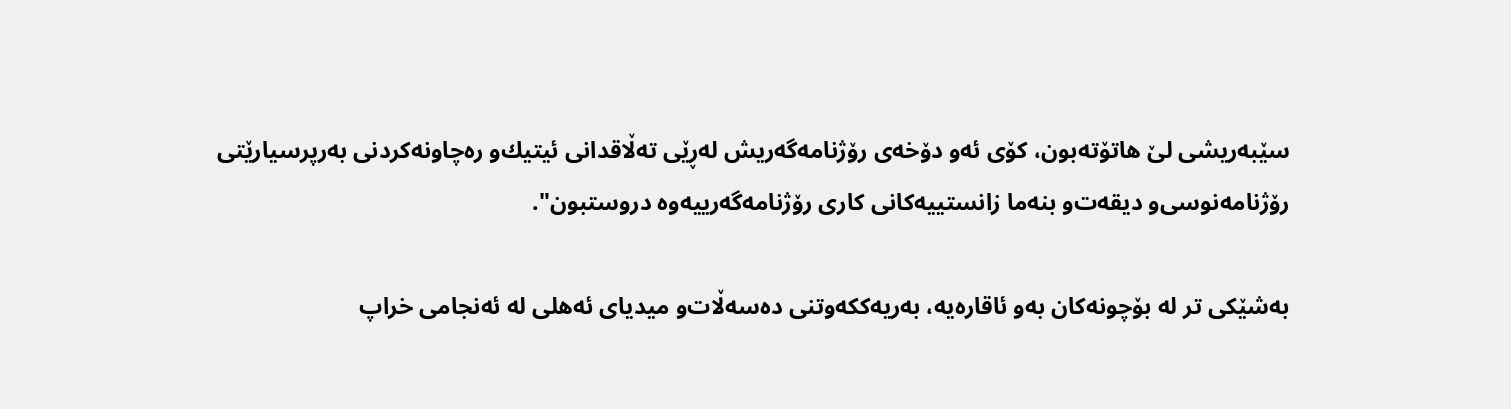سێبه‌ریشی‌ لێ‌ هاتۆته‌بون، كۆی‌ ئه‌و دۆخه‌ی‌ رۆژنامه‌گه‌ریش له‌ڕێی‌ ته‌ڵاقدانی‌ ئیتیك‌و ره‌چاونه‌كردنی‌ به‌رپرسیارێتی رۆژنامه‌نوسی‌و دیقه‌ت‌و بنه‌ما زانستییه‌كانی‌ كاری‌ رۆژنامه‌گه‌رییه‌وه‌ دروستبون".

به‌شێكی‌ تر له‌ بۆچونه‌كان به‌و ئاقاره‌یه‌، به‌ریه‌ككه‌وتنی‌ ده‌سه‌ڵات‌و میدیای‌ ئه‌هلی‌ له‌ ئه‌نجامی‌ خراپ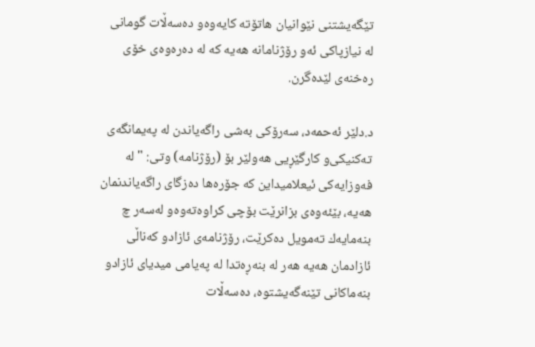تێگه‌یشتنی‌ نێوانیان هاتۆته‌ كایه‌وه‌‌و ده‌سه‌ڵات گومانی‌ له‌ نیازپاكی‌ ئه‌و رۆژنامانه‌ هه‌یه‌ كه‌ له‌ ده‌ره‌وه‌ی‌ خۆی‌ ره‌خنه‌ی‌ لێده‌گرن.

د.دلێر ئه‌حمه‌د، سه‌رۆكی‌ به‌شی‌ راگه‌یاندن له‌ په‌یمانگه‌ی‌ ته‌كنیكی‌‌و كارگێڕیی‌ هه‌ولێر بۆ (رۆژنامه‌) وتی‌: "له‌ فه‌وزایه‌كی‌ ئیعلامیداین كه‌ جۆره‌ها ده‌زگای‌ راگه‌یاندنمان هه‌یه‌، بێئه‌وه‌ی‌ بزانرێت بۆچی‌ كراوه‌ته‌وه‌‌و له‌سه‌ر چ بنه‌مایه‌ك ته‌مویل ده‌كرێت، رۆژنامه‌ی‌ ئازاد‌و كه‌ناڵی‌ ئازادمان هه‌یه‌ هه‌ر له‌ بنه‌ڕه‌تدا له‌ په‌یامی‌ میدیای‌ ئازاد‌و بنه‌ماكانی‌ تێنه‌گه‌یشتوه‌، ده‌سه‌ڵات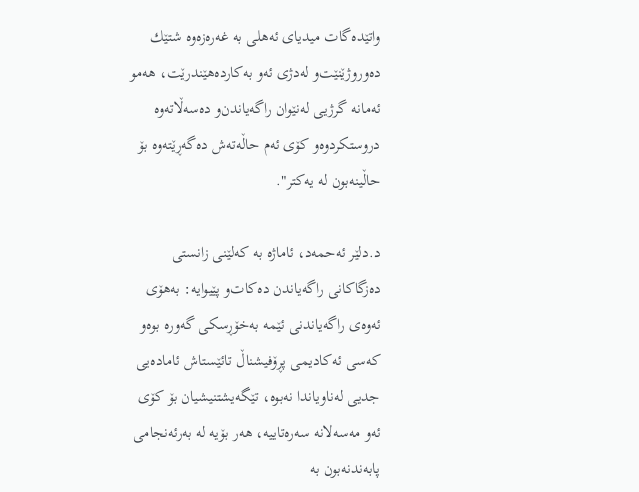واتێده‌گات میدیای‌ ئه‌هلی‌ به‌ غه‌ره‌زه‌وه‌ شتێك ده‌وروژێنێت‌و له‌دژی‌ ئه‌و به‌كارده‌هێندرێت، هه‌مو ئه‌مانه‌ گرژیی‌ له‌نێوان راگه‌یاندن‌و ده‌سه‌ڵاته‌وه‌ دروستكردوه‌‌و كۆی‌ ئه‌م حاڵه‌ته‌ش ده‌گه‌ڕێته‌وه‌ بۆ حاڵینه‌بون له‌ یه‌كتر".

د.دلێر ئه‌حمه‌د، ئاماژه‌ به‌ كه‌لێنی‌ زانستی‌ ده‌زگاكانی‌ راگه‌یاندن ده‌كات‌و پێیوایه‌: به‌هۆی‌ ئه‌وه‌ی‌ راگه‌یاندنی‌ ئێمه‌ به‌خۆڕسكی‌ گه‌وره‌ بوه‌‌و كه‌سی‌ ئه‌كادیمی‌ پڕۆفیشناڵ‌ تائێستاش ئاماده‌یی‌ جدیی‌ له‌ناویاندا نه‌بوه‌، تێگه‌یشتنیشیان بۆ كۆی‌ ئه‌و مه‌سه‌لانه‌ سه‌ره‌تاییه‌، هه‌ر بۆیه‌ له‌ به‌رئه‌نجامی‌ پابه‌ندنه‌بون به‌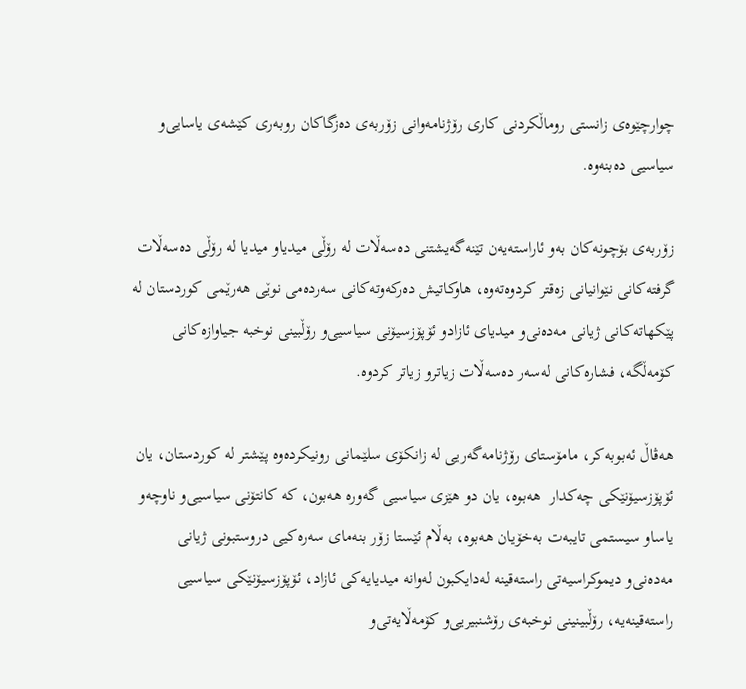چوارچێوه‌ی‌ زانستی‌ روماڵكردنی‌ كاری‌ رۆژنامه‌وانی‌ زۆربه‌ی‌ ده‌زگاكان روبه‌ری‌ كێشه‌ی‌ یاسایی‌‌و سیاسیی‌ ده‌بنه‌وه‌.

زۆربه‌ی‌ بۆچونه‌كان به‌و ئاراسته‌یه‌ن تێنه‌گه‌یشتنی‌ ده‌سه‌ڵات له‌ رۆڵی‌ میدیا‌و میدیا له‌ رۆڵی‌ ده‌سه‌ڵات گرفته‌كانی‌ نێوانیانی‌ زه‌قتر كردوه‌ته‌وه‌، هاوكاتیش ده‌ركه‌وته‌كانی‌ سه‌رده‌می‌ نوێی‌ هه‌رێمی‌ كوردستان له‌ پێكهاته‌كانی‌ ژیانی‌ مه‌ده‌نی‌‌و میدیای‌ ئازاد‌و ئۆپۆزسیۆنی‌ سیاسیی‌‌و رۆڵبینی‌ نوخبه‌ جیاوازه‌كانی‌ كۆمه‌ڵگه‌، فشاره‌كانی‌ له‌سه‌ر ده‌سه‌ڵات زیاتر‌و زیاتر كردوه‌.

هه‌ڤاڵ‌ ئه‌بوبه‌كر، مامۆستای‌ رۆژنامه‌گه‌ریی‌ له‌ زانكۆی‌ سلێمانی‌ رونیكرده‌وه‌ پێشتر له‌ كوردستان، یان ئۆپۆزسیۆنێكی‌ چه‌كدار  هه‌بوه‌، یان دو هێزی‌ سیاسیی‌ گه‌وره‌ هه‌بون، كه‌ كانتۆنی‌ سیاسیی‌و ناوچه‌‌و یاسا‌و سیستمی‌ تایبه‌ت به‌خۆیان هه‌بوه‌، به‌ڵام ئێستا زۆر بنه‌مای‌ سه‌ره‌كیی‌ دروستبونی‌ ژیانی‌ مه‌ده‌نی‌و دیموكراسیه‌تی‌ راسته‌قینه‌ له‌دایكبون له‌وانه‌ میدیایه‌كی‌ ئازاد، ئۆپۆزسیۆنێكی‌ سیاسیی راسته‌قینه‌یه‌، رۆڵبینینی‌ نوخبه‌ی‌ رۆشنبیریی‌‌و كۆمه‌ڵایه‌تی‌‌و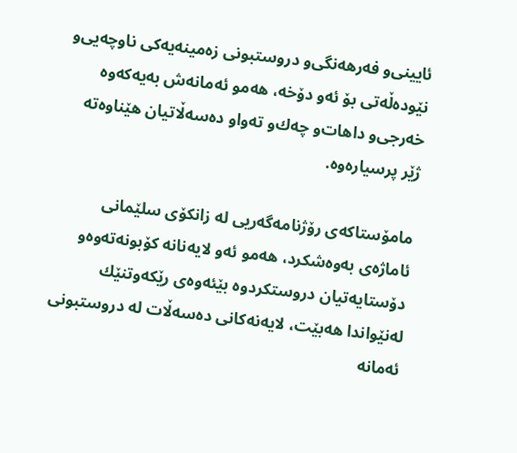ئایینی‌‌و فه‌رهه‌نگی‌‌و دروستبونی‌ زه‌مینه‌یه‌كی‌ ناوچه‌یی‌‌و نێوده‌ڵه‌تی‌ بۆ ئه‌و دۆخه‌، هه‌مو ئه‌مانه‌ش به‌یه‌كه‌وه‌ خه‌رجی‌‌و داهات‌و چه‌ك‌و ته‌واو ده‌سه‌ڵاتیان هێناوه‌ته‌ ژێر پرسیاره‌وه‌.

مامۆستاكه‌ی‌ رۆژنامه‌گه‌ریی‌ له‌ زانكۆی‌ سلێمانی‌ ئاماژه‌ی‌ به‌وه‌شكرد، هه‌مو ئه‌و لایه‌نانه‌ كۆبونه‌ته‌وه‌‌و دۆستایه‌تیان دروستكردوه‌ بێئه‌وه‌ی‌ رێكه‌وتنێك له‌نێواندا هه‌بێت، لایه‌نه‌كانی‌ ده‌سه‌ڵات له‌ دروستبونی‌ ئه‌مانه‌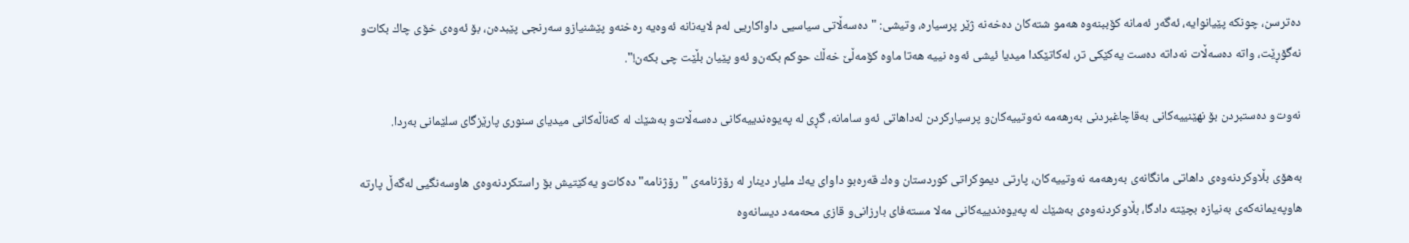ده‌ترسن، چونكه‌ پێیانوایه‌، ئه‌گه‌ر ئه‌مانه‌ كۆببنه‌وه‌ هه‌مو شته‌كان ده‌خه‌نه‌ ژێر پرسیاره‌، وتیشی‌: "ده‌سه‌ڵاتی‌ سیاسیی‌ داواكاریی‌ له‌م لایه‌نانه‌ ئه‌وه‌یه‌ ره‌خنه‌‌و پێشنیاز‌و سه‌رنجی‌ پێبده‌ن، بۆ ئه‌وه‌ی‌ خۆی‌ چاك بكات‌و نه‌گۆڕێت، واته‌ ده‌سه‌ڵات نه‌داته‌ ده‌ست یه‌كێكی‌ تر، له‌كاتێكدا میدیا ئیشی‌ ئه‌وه‌ نییه‌ هه‌تا ماوه‌ كۆمه‌ڵێ‌ خه‌ڵك حوكم بكه‌ن‌و ئه‌و پێیان بڵێت چی‌ بكه‌ن!".

نه‌وت‌و ده‌ستبردن بۆ نهێنییه‌كانی‌ به‌قاچاغبردنی‌ به‌رهه‌مه‌ نه‌وتییه‌كان‌و پرسیاركردن له‌داهاتی‌ ئه‌و سامانه‌، گڕی‌ له‌ په‌یوه‌ندییه‌كانی‌ ده‌سه‌ڵات‌و به‌شێك له‌ كه‌ناڵه‌كانی‌ میدیای‌ سنوری‌ پارێزگای‌ سلێمانی‌ به‌ردا.

به‌هۆی‌ بڵاوكردنه‌وه‌ی‌ داهاتی‌ مانگانه‌ی‌ به‌رهه‌مه‌ نه‌وتییه‌كان، پارتی‌ دیموكراتی‌ كوردستان وه‌ك قه‌ره‌بو داوای‌ یه‌ك ملیار دینار له‌ رۆژنامه‌ی‌ "رۆژنامه‌" ده‌كات‌و یه‌كێتیش بۆ راستكردنه‌وه‌ی‌ هاوسه‌نگیی‌ له‌گه‌ڵ‌ پارته‌ هاوپه‌یمانه‌كه‌ی‌ به‌نیازه‌ بچێته‌ دادگا، بڵاوكردنه‌وه‌ی‌ به‌شێك له‌ په‌یوه‌ندییه‌كانی‌ مه‌لا مسته‌فای‌ بارزانی‌‌و قازی‌ محه‌مه‌د دیسانه‌وه‌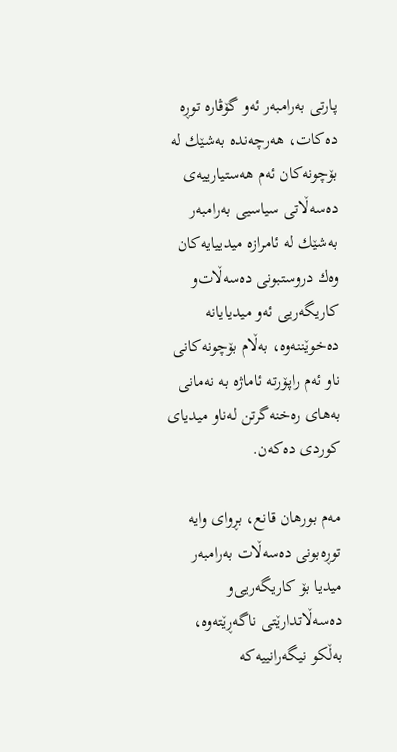پارتی‌ به‌رامبه‌ر ئه‌و گۆڤاره‌ توڕه‌ ده‌كات، هه‌رچه‌نده‌ به‌شێك له‌ بۆچونه‌كان ئه‌م هه‌ستیارییه‌ی‌ ده‌سه‌ڵاتی‌ سیاسیی‌ به‌رامبه‌ر به‌شێك له‌ ئامرازه‌ میدییایه‌كان وه‌ك دروستبونی‌ ده‌سه‌ڵات‌و كاریگه‌ریی‌ ئه‌و میدیایانه‌ ده‌خوێننه‌وه‌، به‌ڵام بۆچونه‌كانی‌ ناو ئه‌م راپۆرته‌ ئاماژه‌ به‌ نه‌مانی‌ به‌های‌ ره‌خنه‌گرتن له‌ناو میدیای‌ كوردی‌ ده‌كه‌ن.

مه‌م بورهان قانع، بڕوای وایه‌ توڕه‌بونی‌ ده‌سه‌ڵات به‌رامبه‌ر میدیا بۆ كاریگه‌ریی‌‌و ده‌سه‌ڵاتدارێتی‌ ناگه‌ڕێته‌وه‌، به‌ڵكو نیگه‌رانییه‌كه‌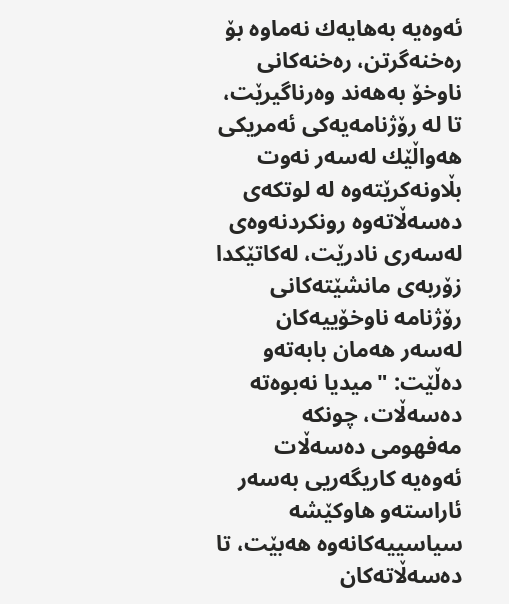ئه‌وه‌یه‌ به‌هایه‌ك نه‌ماوه‌ بۆ ره‌خنه‌گرتن، ره‌خنه‌كانی‌ ناوخۆ به‌هه‌ند وه‌رناگیرێت، تا له‌ رۆژنامه‌یه‌كی‌ ئه‌مریكی‌ هه‌واڵێك له‌سه‌ر نه‌وت بڵاونه‌كرێته‌وه‌ له‌ لوتكه‌ی‌ ده‌سه‌ڵاته‌وه‌ رونكردنه‌وه‌ی‌ له‌سه‌ری‌ نادرێت، له‌كاتێكدا زۆربه‌ی‌ مانشێته‌كانی‌ رۆژنامه‌ ناوخۆییه‌كان له‌سه‌ر هه‌مان بابه‌ته‌‌و ده‌ڵێت: "میدیا نه‌بوه‌ته‌ ده‌سه‌ڵات، چونكه‌ مه‌فهومی‌ ده‌سه‌ڵات ئه‌وه‌یه‌ كاریگه‌ریی‌ به‌سه‌ر ئاراسته‌‌و هاوكێشه‌ سیاسییه‌كانه‌وه‌ هه‌بێت، تا ده‌سه‌ڵاته‌كان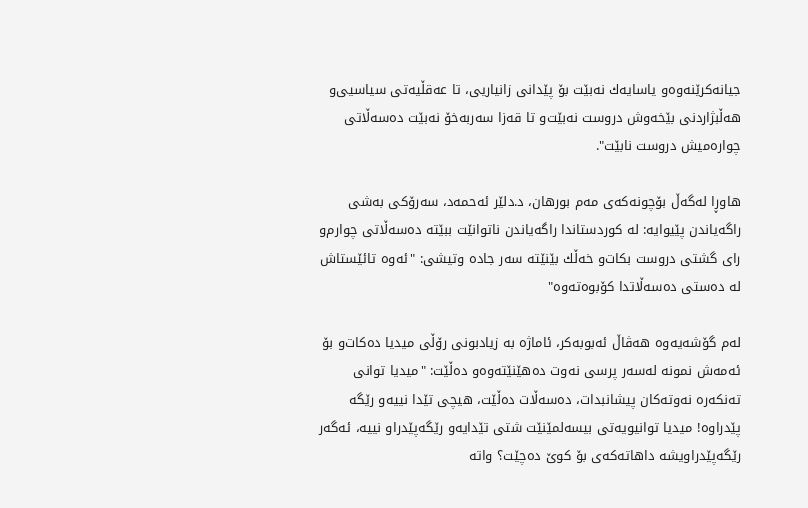جیانه‌كرێنه‌وه‌‌و یاسایه‌ك نه‌بێت بۆ پێدانی‌ زانیاریی‌، تا عه‌قڵیه‌تی‌ سیاسیی‌‌و هه‌ڵبژاردنی‌ بێخه‌وش دروست نه‌بێت‌و تا قه‌زا سه‌ربه‌خۆ نه‌بێت ده‌سه‌ڵاتی‌ چواره‌میش دروست نابێت".

هاوڕا له‌گه‌ڵ‌ بۆچونه‌كه‌ی‌ مه‌م بورهان، د.دلێر ئه‌حمه‌د، سه‌رۆكی‌ به‌شی‌ راگه‌یاندن پێیوایه‌: له‌ كوردستاندا راگه‌یاندن ناتوانێت ببێته‌ ده‌سه‌ڵاتی‌ چوارم‌و رای گشتی‌ دروست بكات‌و خه‌ڵك بێنێته‌ سه‌ر جاده‌ وتیشی‌: "ئه‌وه‌ تائێستاش له‌ ده‌ستی‌ ده‌سه‌ڵاتدا كۆبوه‌ته‌وه‌"

له‌م گۆشه‌یه‌وه‌ هه‌ڤاڵ‌ ئه‌بوبه‌كر، ئاماژه‌ به‌ زیادبونی‌ رۆڵی‌ میدیا ده‌كات‌و بۆ ئه‌مه‌ش نمونه‌ له‌سه‌ر پرسی‌ نه‌وت ده‌هێنێته‌وه‌‌و ده‌ڵێت: "میدیا توانی‌ ته‌نكه‌ره‌ نه‌وته‌كان پیشانبدات، ده‌سه‌ڵات ده‌ڵێت، هیچی‌ تێدا نییه‌‌و رێگه‌ پێدراوه‌! میدیا توانیویه‌تی‌ بیسه‌لمێنێت شتی‌ تێدایه‌‌و رێگه‌پێدراو نییه‌، ئه‌گه‌ر رێگه‌پێدراویشه‌ داهاته‌كه‌ی‌ بۆ كوێ‌ ده‌چێت؟ واته‌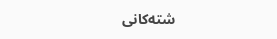شته‌كانی‌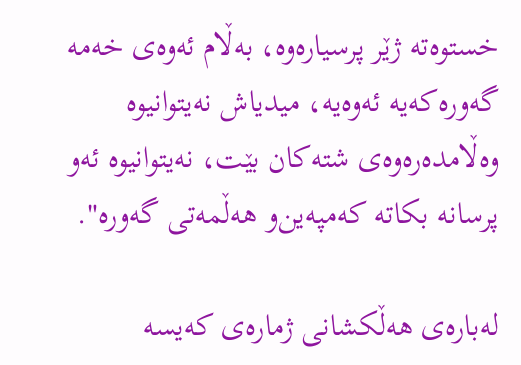خستوه‌ته‌ ژێر پرسیاره‌وه‌، به‌ڵام ئه‌وه‌ی‌ خه‌مه‌ گه‌وره‌كه‌یه‌ ئه‌وه‌یه‌، میدیاش نه‌یتوانیوه‌ وه‌ڵامده‌ره‌وه‌ی‌ شته‌كان بێت، نه‌یتوانیوه‌ ئه‌و پرسانه‌ بكاته‌ كه‌مپه‌ین‌و هه‌ڵمه‌تی‌ گه‌وره‌".

له‌باره‌ی‌ هه‌ڵكشانی‌ ژماره‌ی‌ كه‌یسه‌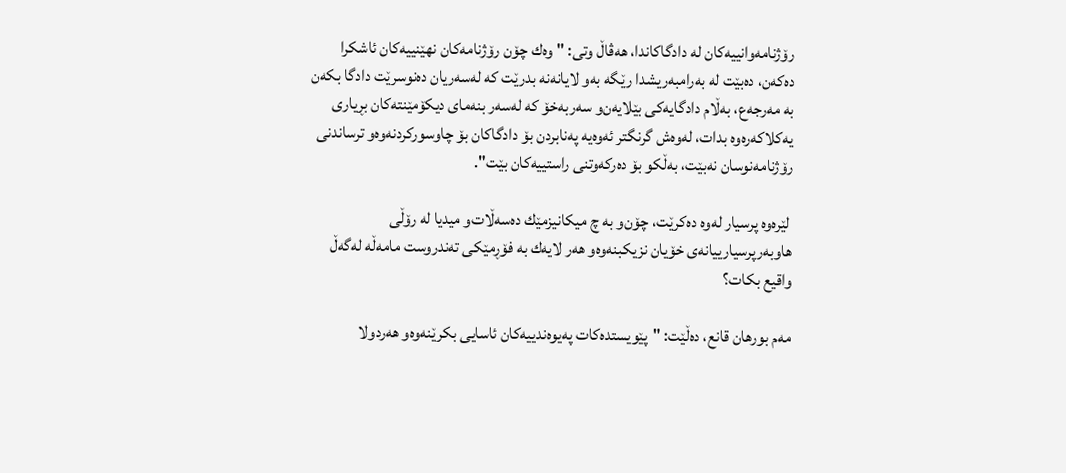رۆژنامه‌وانییه‌كان له‌ دادگاكاندا، هه‌ڤاڵ‌ وتی‌: "وه‌ك چۆن رۆژنامه‌كان نهێنییه‌كان ئاشكرا ده‌كه‌ن، ده‌بێت له‌ به‌رامبه‌ریشدا رێگه‌ به‌و لایانه‌نه‌ بدرێت كه‌ له‌سه‌ریان ده‌نوسرێت دادگا بكه‌ن به‌ مه‌رجه‌ع، به‌ڵام دادگایه‌كی‌ بێلایه‌ن‌و سه‌ربه‌خۆ كه‌ له‌سه‌ر بنه‌مای‌ دیكۆمێنته‌كان بڕیاری‌ یه‌كلاكه‌ره‌وه‌ بدات، له‌وه‌ش گرنگتر ئه‌وه‌یه‌ په‌نابردن بۆ دادگاكان بۆ چاوسوركردنه‌وه‌‌و ترساندنی‌ رۆژنامه‌نوسان نه‌بێت، به‌ڵكو بۆ ده‌ركه‌وتنی‌ راستییه‌كان بێت".

 لێره‌وه‌ پرسیار له‌وه‌ ده‌كرێت، چۆن‌و به‌ چ میكانیزمێك ده‌سه‌ڵات‌و میدیا له‌ رۆڵی‌ هاوبه‌رپرسیارییانه‌ی‌ خۆیان نزیكبنه‌وه‌‌و هه‌ر لایه‌ك به‌ فۆڕمێكی‌ ته‌ندروست مامه‌ڵه‌ له‌گه‌ڵ‌ واقیع بكات؟

مه‌م بورهان قانع، ده‌ڵێت: "پێویستده‌كات په‌یوه‌ندییه‌كان ئاسایی‌ بكرێنه‌وه‌‌و هه‌ردولا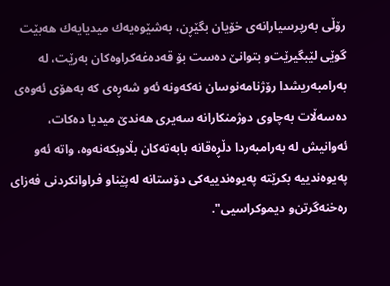رۆڵی‌ به‌رپرسیارانه‌ی‌ خۆیان بگێڕن، به‌شێوه‌یه‌ك میدیایه‌ك هه‌بێت گوێی‌ لێبگیرێت‌و بتوانێ‌ ده‌ست بۆ قه‌ده‌غه‌كراوه‌كان به‌رێت، له‌ به‌رامبه‌ریشدا رۆژنامه‌نوسان نه‌كه‌ونه‌ ئه‌و شه‌ڕه‌ی‌ كه‌ به‌هۆی‌ ئه‌وه‌ی‌ ده‌سه‌ڵات به‌چاوی‌ دوژمنكارانه‌ سه‌یری‌ هه‌ندێ‌ میدیا ده‌كات، ئه‌وانیش له‌ به‌رامبه‌ردا دڵڕه‌قانه‌ بابه‌ته‌كان بڵاوبكه‌نه‌وه‌، واته‌ ئه‌و په‌یوه‌ندییه‌ بكرێته‌ په‌یوه‌ندییه‌كی‌ دۆستانه‌ له‌پێناو فراوانكردنی‌ فه‌زای‌ ره‌خنه‌گرتن‌و دیموكراسیی‌".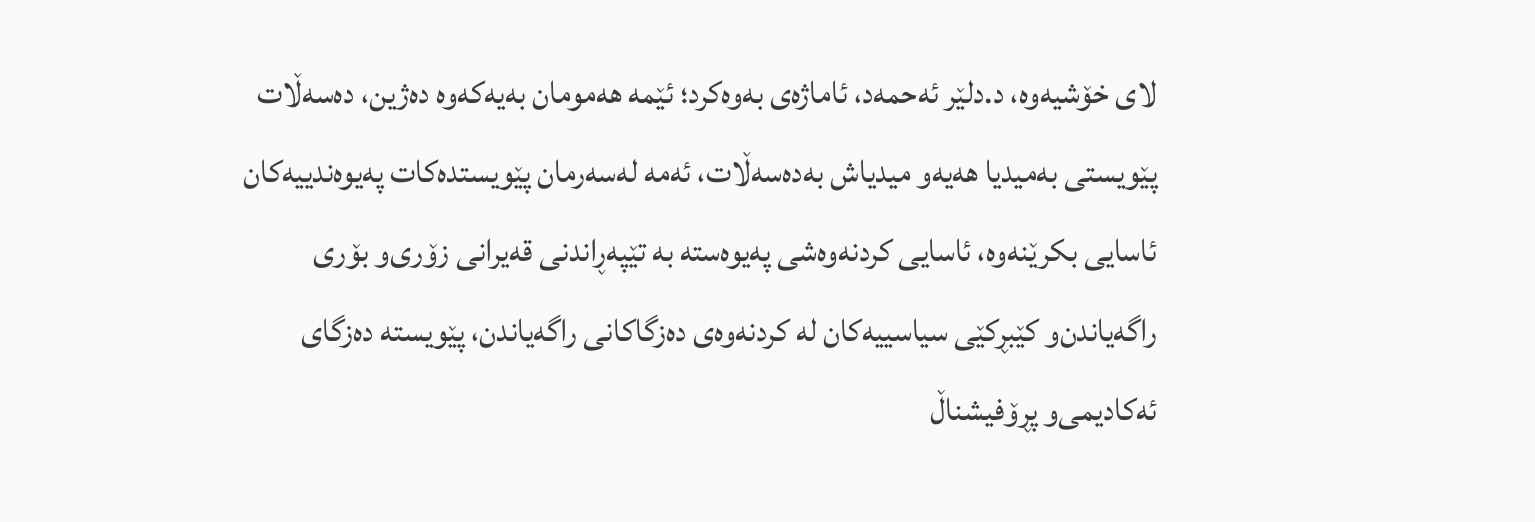لای‌ خۆشیه‌وه‌، د.دلێر ئه‌حمه‌د، ئاماژه‌ی‌ به‌وه‌كرد؛ ئێمه‌ هه‌مومان به‌یه‌كه‌وه‌ ده‌ژین، ده‌سه‌ڵات پێویستی‌ به‌میدیا هه‌یه‌‌و میدیاش به‌ده‌سه‌ڵات، ئه‌مه‌ له‌سه‌رمان پێویستده‌كات په‌یوه‌ندییه‌كان ئاسایی‌ بكرێنه‌وه‌، ئاسایی‌ كردنه‌وه‌شی‌ په‌یوه‌سته‌ به‌ تێپه‌ڕاندنی‌ قه‌یرانی‌ زۆری‌‌و بۆری‌ راگه‌یاندن‌و كێبڕكێی‌ سیاسییه‌كان له‌ كردنه‌وه‌ی‌ ده‌زگاكانی‌ راگه‌یاندن، پێویسته‌ ده‌زگای‌ ئه‌كادیمی‌‌و پڕۆفیشناڵ‌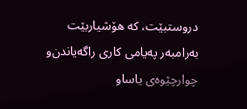دروستبێت، كه‌ هۆشیاربێت به‌رامبه‌ر په‌یامی‌ كاری‌ راگه‌یاندن‌و چوارچێوه‌ی‌ یاسا‌و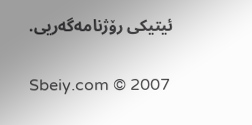ئیتیكی‌ رۆژنامه‌گه‌ریی‌.

Sbeiy.com © 2007